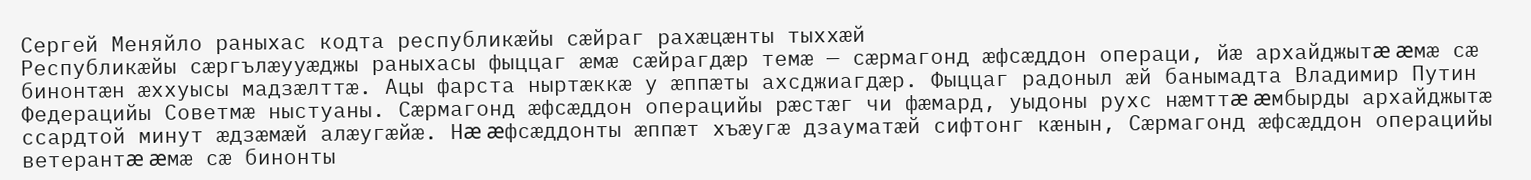Сергей Меняйло раныхас кодта республикæйы сæйраг рахæцæнты тыххæй
Республикæйы сæргълæууæджы раныхасы фыццаг æмæ сæйрагдæр темæ — сæрмагонд æфсæддон операци, йæ архайджытæ æмæ сæ бинонтæн æххуысы мадзæлттæ. Ацы фарста ныртæккæ у æппæты ахсджиагдæр. Фыццаг радоныл æй банымадта Владимир Путин Федерацийы Советмæ ныстуаны. Сæрмагонд æфсæддон операцийы рæстæг чи фæмард, уыдоны рухс нæмттæ æмбырды архайджытæ ссардтой минут æдзæмæй алæугæйæ. Нæ æфсæддонты æппæт хъæугæ дзауматæй сифтонг кæнын, Сæрмагонд æфсæддон операцийы ветерантæ æмæ сæ бинонты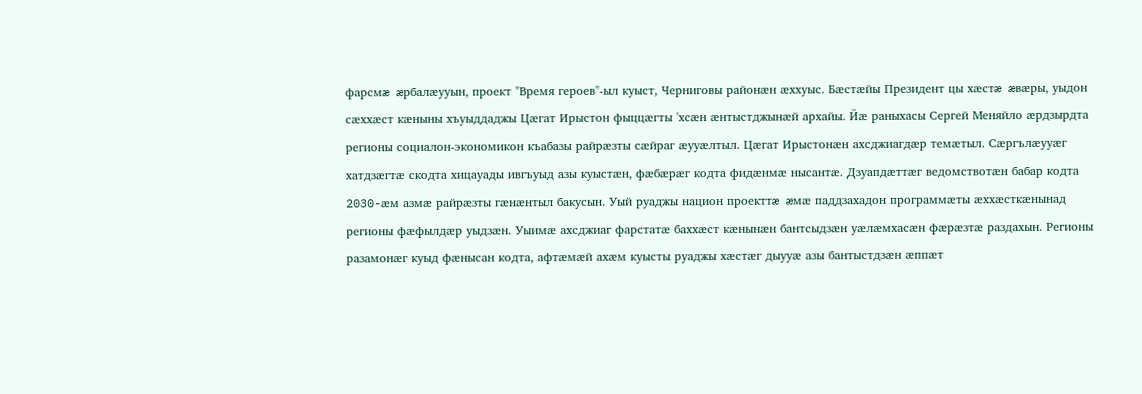фарсмæ æрбалæууын, проект "Время героев"-ыл куыст, Черниговы районæн æххуыс. Бæстæйы Президент цы хæстæ æвæры, уыдон сæххæст кæныны хъуыддаджы Цæгат Ирыстон фыццæгты 'хсæн æнтыстджынæй архайы. Йæ раныхасы Сергей Меняйло æрдзырдта регионы социалон-экономикон къабазы райрæзты сæйраг æууæлтыл. Цæгат Ирыстонæн ахсджиагдæр темæтыл. Сæргълæууæг хатдзæгтæ скодта хицауады ивгъуыд азы куыстæн, фæбæрæг кодта фидæнмæ нысантæ. Дзуапдæттæг ведомствотæн бабар кодта 2030-æм азмæ райрæзты гæнæнтыл бакусын. Уый руаджы национ проекттæ æмæ паддзахадон программæты æххæсткæнынад регионы фæфылдæр уыдзæн. Уыимæ ахсджиаг фарстатæ баххæст кæнынæн бантсыдзæн уæлæмхасæн фæрæзтæ раздахын. Регионы разамонæг куыд фæнысан кодта, афтæмæй ахæм куысты руаджы хæстæг дыууæ азы бантыстдзæн æппæт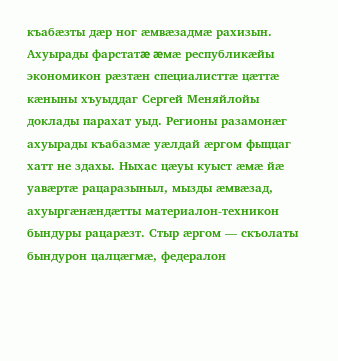къабæзты дæр ног æмвæзадмæ рахизын. Ахуырады фарстатæ æмæ республикæйы экономикон рæзтæн специалисттæ цæттæ кæныны хъуыддаг Сергей Меняйлойы доклады парахат уыд. Регионы разамонæг ахуырады къабазмæ уæлдай æргом фыццаг хатт не здахы. Ныхас цæуы куыст æмæ йæ уавæртæ рацаразыныл, мызды æмвæзад, ахуыргæнæндæтты материалон-техникон бындуры рацарæзт. Стыр æргом — скъолаты бындурон цалцæгмæ, федералон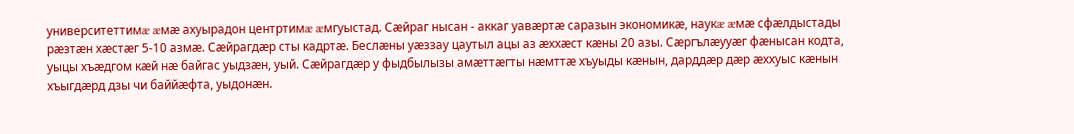университеттимæ æмæ ахуырадон центртимæ æмгуыстад. Сæйраг нысан - аккаг уавæртæ саразын экономикæ, наукæ æмæ сфæлдыстады рæзтæн хæстæг 5-10 азмæ. Сæйрагдæр сты кадртæ. Беслæны уæззау цаутыл ацы аз æххæст кæны 20 азы. Сæргълæууæг фæнысан кодта, уыцы хъæдгом кæй нæ байгас уыдзæн, уый. Сæйрагдæр у фыдбылызы амæттæгты нæмттæ хъуыды кæнын, дарддæр дæр æххуыс кæнын хъыгдæрд дзы чи баййæфта, уыдонæн.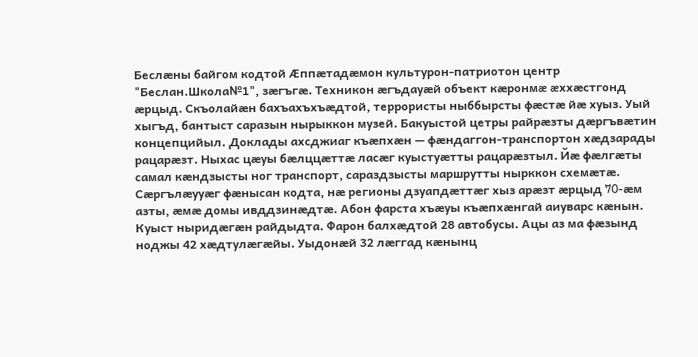Беслæны байгом кодтой Æппæтадæмон культурон-патриотон центр "Беслан.Школа№1", зæгъгæ. Техникон æгъдауæй объект кæронмæ æххæстгонд æрцыд. Скъолайæн бахъахъхъæдтой, террористы ныббырсты фæстæ йæ хуыз. Уый хыгъд, бантыст саразын нырыккон музей. Бакуыстой цетры райрæзты дæргъвæтин концепцийыл. Доклады ахсджиаг къæпхæн — фæндаггон-транспортон хæдзарады рацарæзт. Ныхас цæуы бæлццæттæ ласæг куыстуæтты рацарæзтыл. Йæ фæлгæты самал кæндзысты ног транспорт, сараздзысты маршрутты нырккон схемæтæ. Сæргълæууæг фæнысан кодта, нæ регионы дзуапдæттæг хыз арæзт æрцыд 70-æм азты, æмæ домы ивддзинæдтæ. Абон фарста хъæуы къæпхæнгай аиуварс кæнын. Куыст ныридæгæн райдыдта. Фарон балхæдтой 28 автобусы. Ацы аз ма фæзынд ноджы 42 хæдтулæгæйы. Уыдонæй 32 лæггад кæнынц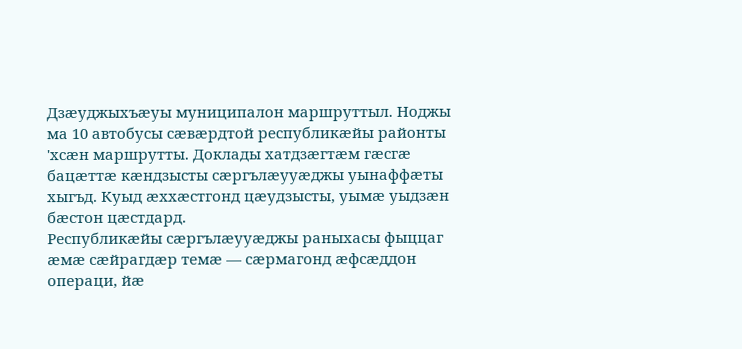Дзæуджыхъæуы муниципалон маршруттыл. Ноджы ма 10 автобусы сæвæрдтой республикæйы районты 'хсæн маршрутты. Доклады хатдзæгтæм гæсгæ бацæттæ кæндзысты сæргълæууæджы уынаффæты хыгъд. Куыд æххæстгонд цæудзысты, уымæ уыдзæн бæстон цæстдард.
Республикæйы сæргълæууæджы раныхасы фыццаг æмæ сæйрагдæр темæ — сæрмагонд æфсæддон операци, йæ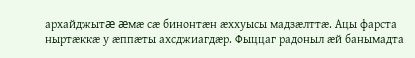архайджытæ æмæ сæ бинонтæн æххуысы мадзæлттæ. Ацы фарста ныртæккæ у æппæты ахсджиагдæр. Фыццаг радоныл æй банымадта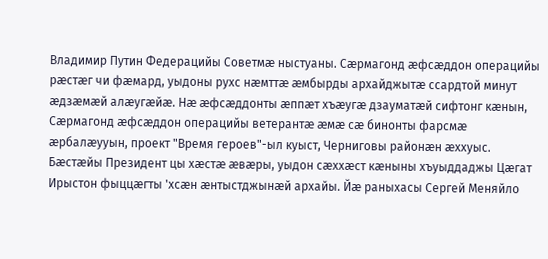Владимир Путин Федерацийы Советмæ ныстуаны. Сæрмагонд æфсæддон операцийы рæстæг чи фæмард, уыдоны рухс нæмттæ æмбырды архайджытæ ссардтой минут æдзæмæй алæугæйæ. Нæ æфсæддонты æппæт хъæугæ дзауматæй сифтонг кæнын, Сæрмагонд æфсæддон операцийы ветерантæ æмæ сæ бинонты фарсмæ æрбалæууын, проект "Время героев"-ыл куыст, Черниговы районæн æххуыс. Бæстæйы Президент цы хæстæ æвæры, уыдон сæххæст кæныны хъуыддаджы Цæгат Ирыстон фыццæгты 'хсæн æнтыстджынæй архайы. Йæ раныхасы Сергей Меняйло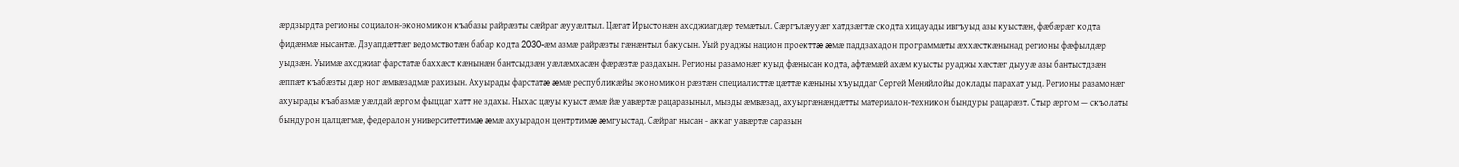æрдзырдта регионы социалон-экономикон къабазы райрæзты сæйраг æууæлтыл. Цæгат Ирыстонæн ахсджиагдæр темæтыл. Сæргълæууæг хатдзæгтæ скодта хицауады ивгъуыд азы куыстæн, фæбæрæг кодта фидæнмæ нысантæ. Дзуапдæттæг ведомствотæн бабар кодта 2030-æм азмæ райрæзты гæнæнтыл бакусын. Уый руаджы национ проекттæ æмæ паддзахадон программæты æххæсткæнынад регионы фæфылдæр уыдзæн. Уыимæ ахсджиаг фарстатæ баххæст кæнынæн бантсыдзæн уæлæмхасæн фæрæзтæ раздахын. Регионы разамонæг куыд фæнысан кодта, афтæмæй ахæм куысты руаджы хæстæг дыууæ азы бантыстдзæн æппæт къабæзты дæр ног æмвæзадмæ рахизын. Ахуырады фарстатæ æмæ республикæйы экономикон рæзтæн специалисттæ цæттæ кæныны хъуыддаг Сергей Меняйлойы доклады парахат уыд. Регионы разамонæг ахуырады къабазмæ уæлдай æргом фыццаг хатт не здахы. Ныхас цæуы куыст æмæ йæ уавæртæ рацаразыныл, мызды æмвæзад, ахуыргæнæндæтты материалон-техникон бындуры рацарæзт. Стыр æргом — скъолаты бындурон цалцæгмæ, федералон университеттимæ æмæ ахуырадон центртимæ æмгуыстад. Сæйраг нысан - аккаг уавæртæ саразын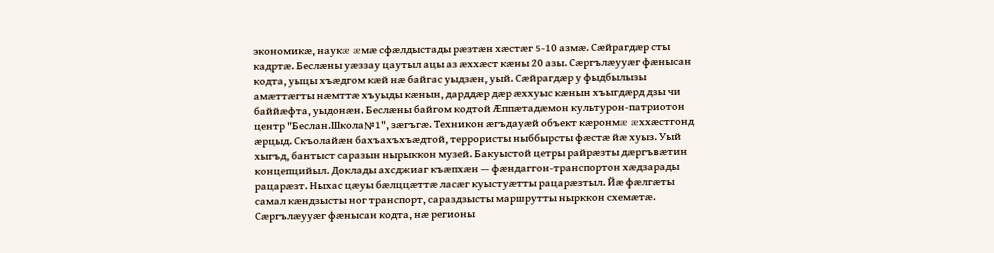экономикæ, наукæ æмæ сфæлдыстады рæзтæн хæстæг 5-10 азмæ. Сæйрагдæр сты кадртæ. Беслæны уæззау цаутыл ацы аз æххæст кæны 20 азы. Сæргълæууæг фæнысан кодта, уыцы хъæдгом кæй нæ байгас уыдзæн, уый. Сæйрагдæр у фыдбылызы амæттæгты нæмттæ хъуыды кæнын, дарддæр дæр æххуыс кæнын хъыгдæрд дзы чи баййæфта, уыдонæн. Беслæны байгом кодтой Æппæтадæмон культурон-патриотон центр "Беслан.Школа№1", зæгъгæ. Техникон æгъдауæй объект кæронмæ æххæстгонд æрцыд. Скъолайæн бахъахъхъæдтой, террористы ныббырсты фæстæ йæ хуыз. Уый хыгъд, бантыст саразын нырыккон музей. Бакуыстой цетры райрæзты дæргъвæтин концепцийыл. Доклады ахсджиаг къæпхæн — фæндаггон-транспортон хæдзарады рацарæзт. Ныхас цæуы бæлццæттæ ласæг куыстуæтты рацарæзтыл. Йæ фæлгæты самал кæндзысты ног транспорт, сараздзысты маршрутты нырккон схемæтæ. Сæргълæууæг фæнысан кодта, нæ регионы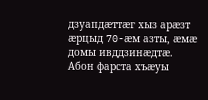дзуапдæттæг хыз арæзт æрцыд 70-æм азты, æмæ домы ивддзинæдтæ. Абон фарста хъæуы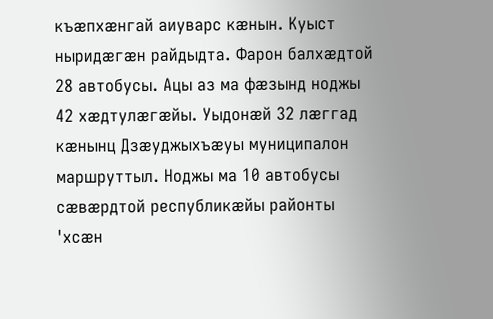къæпхæнгай аиуварс кæнын. Куыст ныридæгæн райдыдта. Фарон балхæдтой 28 автобусы. Ацы аз ма фæзынд ноджы 42 хæдтулæгæйы. Уыдонæй 32 лæггад кæнынц Дзæуджыхъæуы муниципалон маршруттыл. Ноджы ма 10 автобусы сæвæрдтой республикæйы районты 'хсæн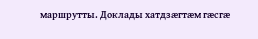маршрутты. Доклады хатдзæгтæм гæсгæ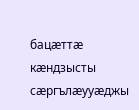бацæттæ кæндзысты сæргълæууæджы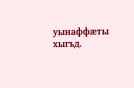уынаффæты хыгъд.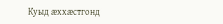Куыд æххæстгонд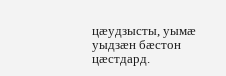цæудзысты, уымæ уыдзæн бæстон цæстдард.